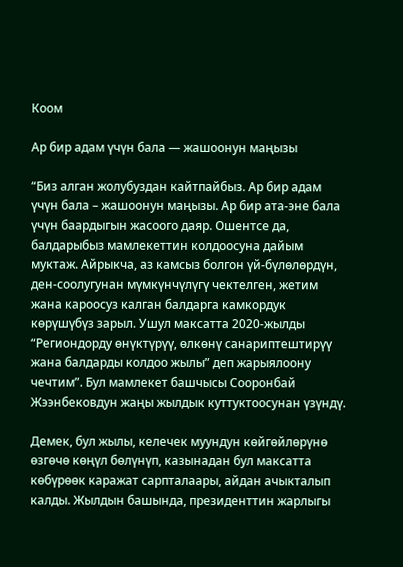Коом

Ар бир адам үчүн бала — жашоонун маңызы

“Биз алган жолубуздан кайтпайбыз. Ар бир адам үчүн бала – жашоонун маңызы. Ар бир ата-эне бала үчүн баардыгын жасоого даяр. Ошентсе да, балдарыбыз мамлекеттин колдоосуна дайым муктаж. Айрыкча, аз камсыз болгон үй-бүлөлөрдүн, ден-соолугунан мүмкүнчүлүгү чектелген, жетим жана кароосуз калган балдарга камкордук көрүшүбүз зарыл. Ушул максатта 2020-жылды “Региондорду өнүктүрүү, өлкөнү санариптештирүү жана балдарды колдоо жылы” деп жарыялоону чечтим”. Бул мамлекет башчысы Сооронбай Жээнбековдун жаңы жылдык куттуктоосунан үзүндү.

Демек, бул жылы, келечек муундун көйгөйлөрүнө өзгөчө көңүл бөлүнүп, казынадан бул максатта көбүрөөк каражат сарпталаары, айдан ачыкталып калды. Жылдын башында, президенттин жарлыгы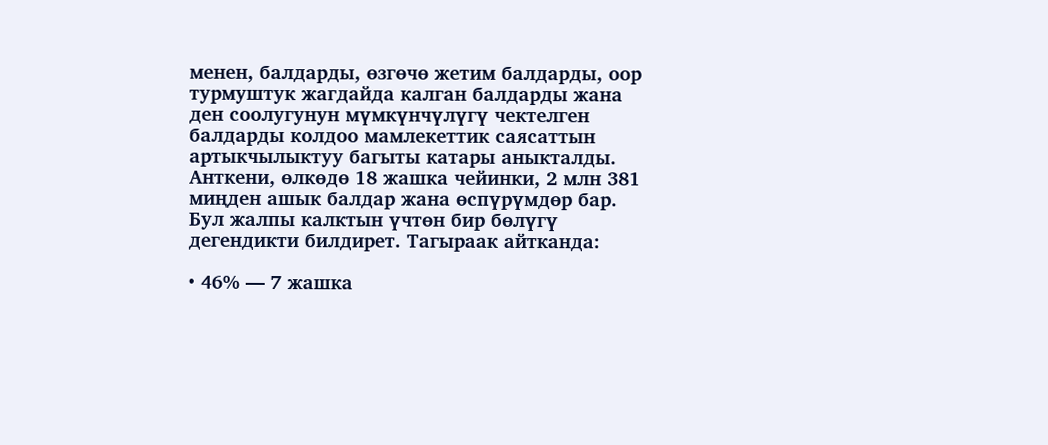менен, балдарды, өзгөчө жетим балдарды, оор турмуштук жагдайда калган балдарды жана ден соолугунун мүмкүнчүлүгү чектелген балдарды колдоо мамлекеттик саясаттын артыкчылыктуу багыты катары аныкталды. Анткени, өлкөдө 18 жашка чейинки, 2 млн 381 миңден ашык балдар жана өспүрүмдөр бар. Бул жалпы калктын үчтөн бир бөлүгү дегендикти билдирет. Тагыраак айтканда:

• 46% — 7 жашка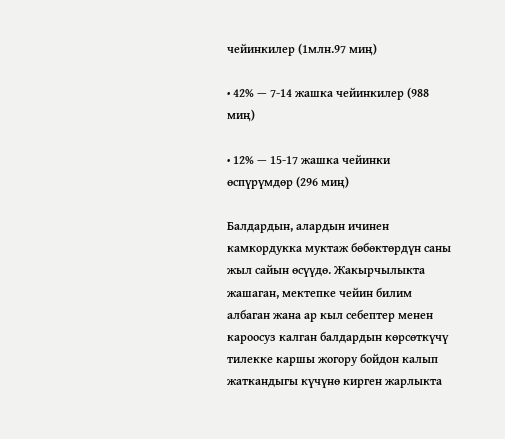чейинкилер (1млн.97 миң)

• 42% — 7-14 жашка чейинкилер (988 миң)

• 12% — 15-17 жашка чейинки өспүрүмдөр (296 миң)

Балдардын, алардын ичинен камкордукка муктаж бөбөктөрдүн саны жыл сайын өсүүдө. Жакырчылыкта жашаган, мектепке чейин билим албаган жана ар кыл себептер менен кароосуз калган балдардын көрсөткүчү тилекке каршы жогору бойдон калып жаткандыгы күчүнө кирген жарлыкта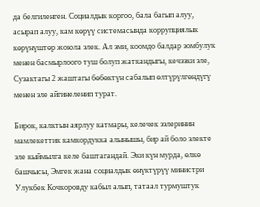да белгиленген. Социалдык коргоо, бала багып алуу, асырап алуу, кам көрүү системасында коррупциялык көрүнүштөр жоюла элек. Ал эми, коомдо балдар зомбулук менен басмырлоого туш болуп жаткандыгы, кечээки эле, Сузактагы 2 жаштагы бөбөктүн сабалып өлтүрүлгөндүгү менен эле айгинеленип турат.

Бирок, калктын аярлуу катмары, келечек ээлеринин мамлекеттик камкордукка алынышы, бир ай боло электе эле кыймылга келе баштагандай. Эки күн мурда, өлкө башчысы, Эмгек жана социалдык өнүктүрүү министри Улукбек Кочкоровду кабыл алып, татаал турмуштук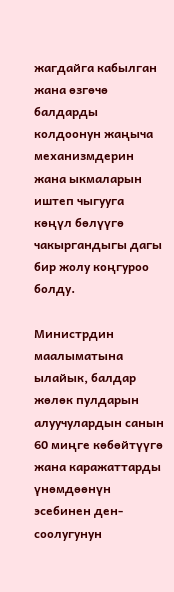жагдайга кабылган жана өзгөчө балдарды колдоонун жаңыча механизмдерин жана ыкмаларын иштеп чыгууга көңүл бөлүүгө чакыргандыгы дагы бир жолу коңгуроо болду.

Министрдин маалыматына ылайык, балдар жөлөк пулдарын алуучулардын санын 60 миңге көбөйтүүгө жана каражаттарды үнөмдөөнүн эсебинен ден-соолугунун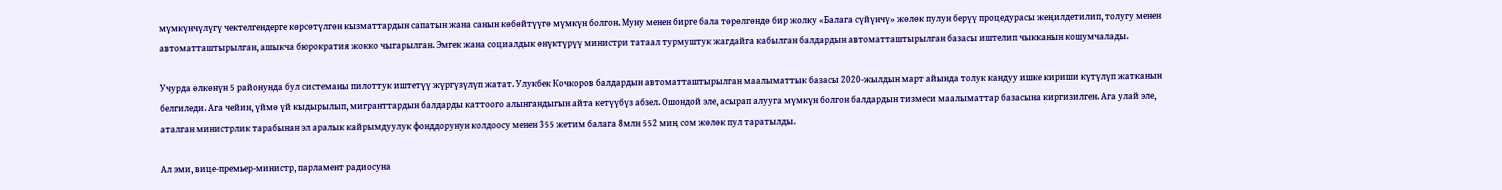мүмкүнчүлүгү чектелгендерге көрсөтүлгөн кызматтардын сапатын жана санын көбөйтүүгө мүмкүн болгон. Муну менен бирге бала төрөлгөндө бир жолку «Балага сүйүнчү» жөлөк пулун берүү процедурасы жеңилдетилип, толугу менен автоматташтырылган, ашыкча бюрократия жокко чыгарылган. Эмгек жана социалдык өнүктүрүү министри татаал турмуштук жагдайга кабылган балдардын автоматташтырылган базасы иштелип чыкканын кошумчалады.

Учурда өлкөнүн 5 районунда бул системаны пилоттук иштетүү жүргүзүлүп жатат. Улукбек Кочкоров балдардын автоматташтырылган маалыматтык базасы 2020-жылдын март айында толук кандуу ишке кириши күтүлүп жатканын белгиледи. Ага чейин, үймө үй кыдырылып, мигранттардын балдарды каттоого алынгандыгын айта кетүүбүз абзел. Ошондой эле, асырап алууга мүмкүн болгон балдардын тизмеси маалыматтар базасына киргизилген. Ага улай эле, аталган министрлик тарабынан эл аралык кайрымдуулук фонддорунун колдоосу менен 355 жетим балага 8млн 552 миң сом жөлөк пул таратылды.

Ал эми, вице-премьер-министр, парламент радиосуна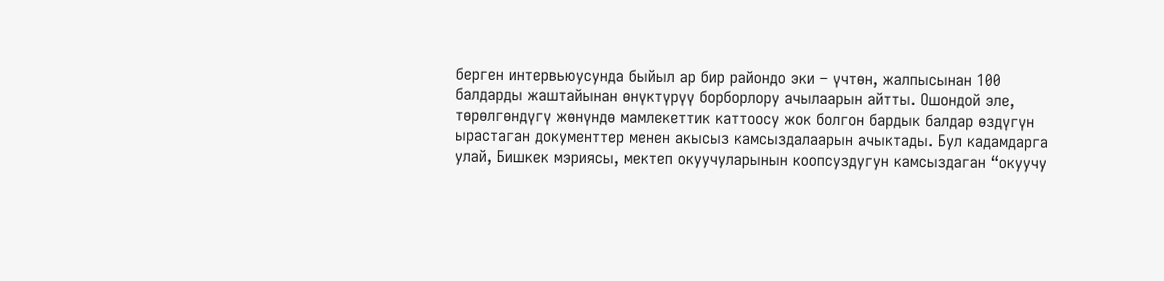берген интервьюусунда быйыл ар бир райондо эки – үчтөн, жалпысынан 100 балдарды жаштайынан өнүктүрүү борборлору ачылаарын айтты. Ошондой эле, төрөлгөндүгү жөнүндө мамлекеттик каттоосу жок болгон бардык балдар өздүгүн ырастаган документтер менен акысыз камсыздалаарын ачыктады. Бул кадамдарга улай, Бишкек мэриясы, мектеп окуучуларынын коопсуздугун камсыздаган “окуучу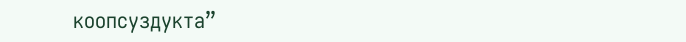коопсуздукта”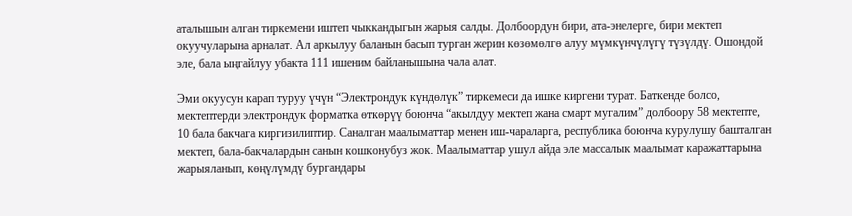аталышын алган тиркемени иштеп чыккандыгын жарыя салды. Долбоордун бири, ата-энелерге, бири мектеп окуучуларына арналат. Ал аркылуу баланын басып турган жерин көзөмөлгө алуу мүмкүнчүлүгү түзүлдү. Ошондой эле, бала ыңгайлуу убакта 111 ишеним байланышына чала алат.

Эми окуусун карап туруу үчүн “Электрондук күндөлүк” тиркемеси да ишке киргени турат. Баткенде болсо, мектептерди электрондук форматка өткөрүү боюнча “акылдуу мектеп жана смарт мугалим” долбоору 58 мектепте, 10 бала бакчага киргизилиптир. Саналган маалыматтар менен иш-чараларга, республика боюнча курулушу башталган мектеп, бала-бакчалардын санын кошконубуз жок. Маалыматтар ушул айда эле массалык маалымат каражаттарына жарыяланып, көңүлүмдү бургандары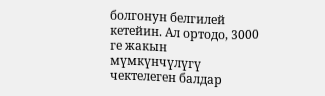болгонун белгилей кетейин. Ал ортодо, 3000 ге жакын мүмкүнчүлүгү чектелеген балдар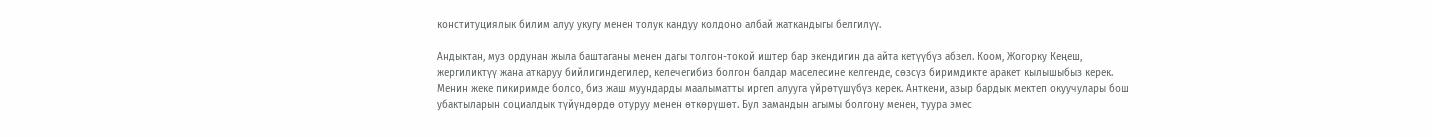конституциялык билим алуу укугу менен толук кандуу колдоно албай жаткандыгы белгилүү.

Андыктан, муз ордунан жыла баштаганы менен дагы толгон-токой иштер бар экендигин да айта кетүүбүз абзел. Коом, Жогорку Кеңеш, жергиликтүү жана аткаруу бийлигиндегилер, келечегибиз болгон балдар маселесине келгенде, сөзсүз биримдикте аракет кылышыбыз керек. Менин жеке пикиримде болсо, биз жаш муундарды маалыматты иргеп алууга үйрөтүшүбүз керек. Анткени, азыр бардык мектеп окуучулары бош убактыларын социалдык түйүндөрдө отуруу менен өткөрүшөт. Бул замандын агымы болгону менен, туура эмес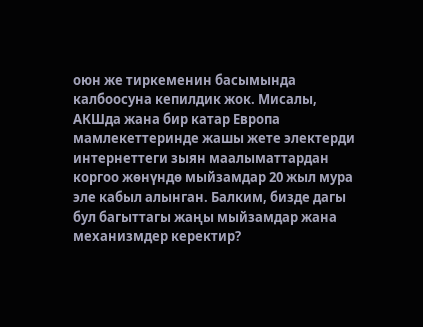оюн же тиркеменин басымында калбоосуна кепилдик жок. Мисалы, АКШда жана бир катар Европа мамлекеттеринде жашы жете электерди интернеттеги зыян маалыматтардан коргоо жөнүндө мыйзамдар 20 жыл мура эле кабыл алынган. Балким, бизде дагы бул багыттагы жаңы мыйзамдар жана механизмдер керектир?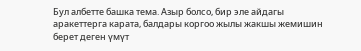Бул албетте башка тема. Азыр болсо, бир эле айдагы аракеттерга карата, балдары коргоо жылы жакшы жемишин берет деген үмүт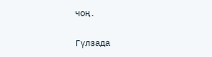чоң.

Гүлзада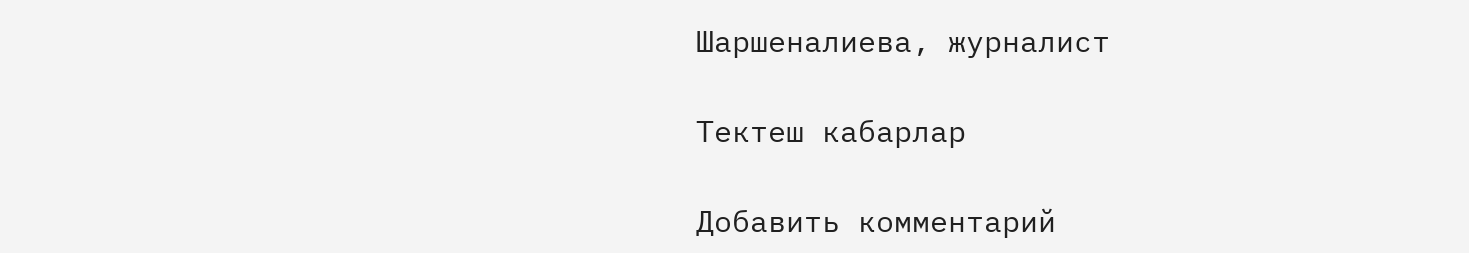Шаршеналиева, журналист

Тектеш кабарлар

Добавить комментарий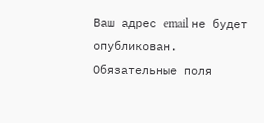Ваш адрес email не будет опубликован. Обязательные поля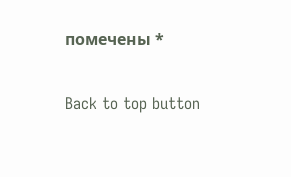помечены *

Back to top button